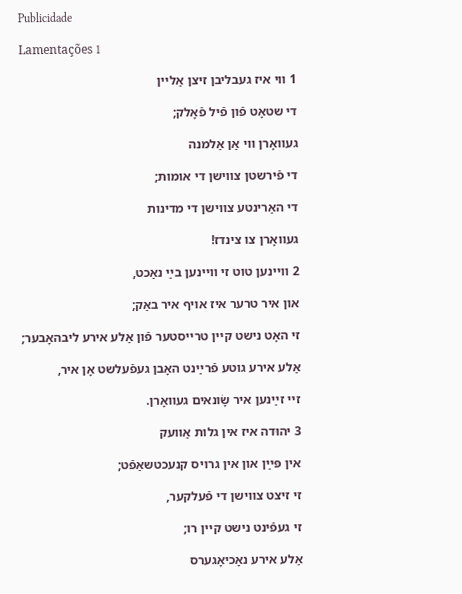Publicidade

Lamentações 1

1 װי איז געבליבן זיצן אַלײן

די שטאָט פֿון פֿיל פֿאָלק;

געװאָרן װי אַן אַלמנה

די פֿירשטן צװישן די אומות;

די האַרינטע צװישן די מדינות

געװאָרן צו צינדז!

2 װײנען טוט זי װײנען בײַ נאַכט,

און איר טרער איז אױף איר באַק;

זי האָט נישט קײן טרײסטער פֿון אַלע אירע ליבהאָבער;

אַלע אירע גוטע פֿרײַנט האָבן געפֿעלשט אָן איר,

זײ זײַנען איר שָׂונאים געװאָרן.

3 יהוּדה איז אין גלות אַװעק

אין פּײַן און אין גרױס קנעכטשאַפֿט;

זי זיצט צװישן די פֿעלקער,

זי געפֿינט נישט קײן רו;

אַלע אירע נאָכיאָגערס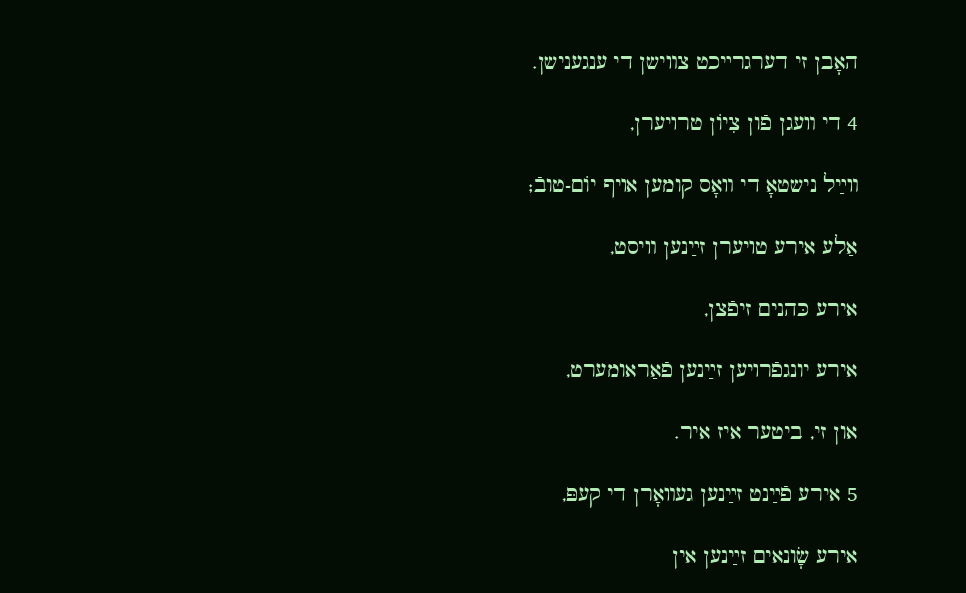האָבן זי דערגרײכט צװישן די ענגענישן.

4 די װעגן פֿון צִיוֹן טרױערן,

װײַל נישטאָ די װאָס קומען אױף יוֹם-טובֿ;

אַלע אירע טױערן זײַנען װיסט,

אירע כּהנים זיפֿצן,

אירע יונגפֿרױען זײַנען פֿאַראומערט,

און זי, ביטער איז איר.

5 אירע פֿײַנט זײַנען געװאָרן די קעפּ,

אירע שָׂונאים זײַנען אין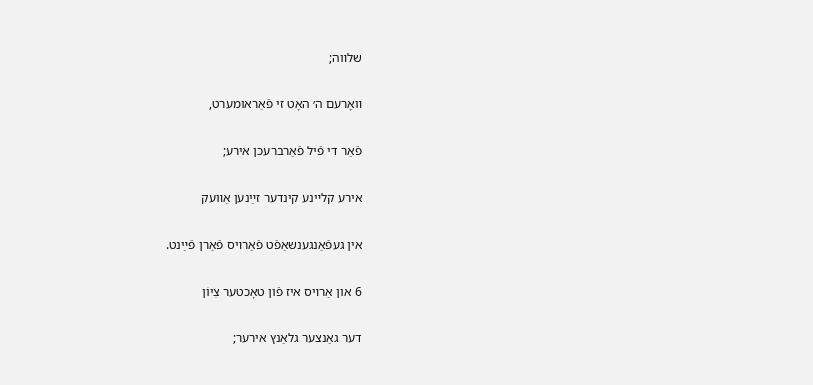שלװה;

װאָרעם ה׳ האָט זי פֿאַראומערט,

פֿאַר די פֿיל פֿאַרברעכן אירע;

אירע קלײנע קינדער זײַנען אַװעק

אין געפֿאַנגענשאַפֿט פֿאַרױס פֿאַרן פֿײַנט.

6 און אַרױס איז פֿון טאָכטער צִיוֹן

דער גאַנצער גלאַנץ אירער;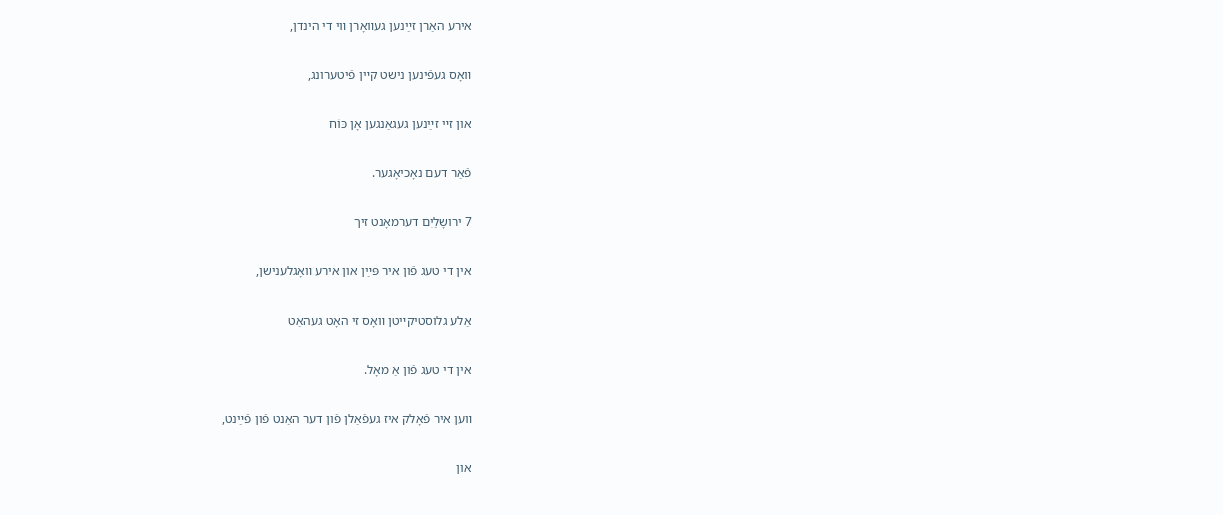אירע האַרן זײַנען געװאָרן װי די הינדן,

װאָס געפֿינען נישט קײן פֿיטערונג,

און זײ זײַנען געגאַנגען אָן כּוֹח

פֿאַר דעם נאָכיאָגער.

7 ירושָלַיִם דערמאָנט זיך

אין די טעג פֿון איר פּײַן און אירע װאָגלענישן,

אַלע גלוסטיקײטן װאָס זי האָט געהאַט

אין די טעג פֿון אַ מאָל.

װען איר פֿאָלק איז געפֿאַלן פֿון דער האַנט פֿון פֿײַנט,

און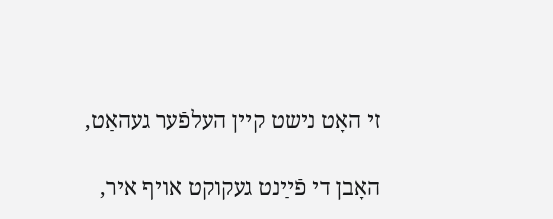זי האָט נישט קײן העלפֿער געהאַט,

האָבן די פֿײַנט געקוקט אױף איר,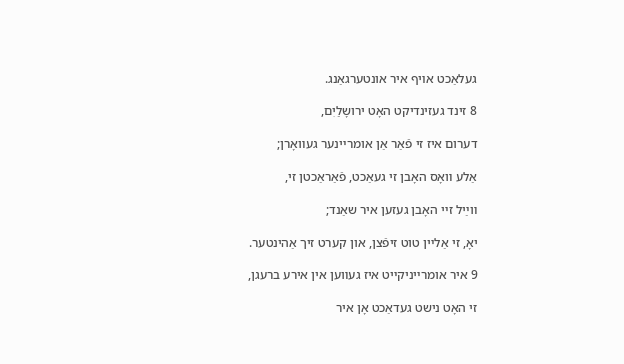געלאַכט אױף איר אונטערגאַנג.

8 זינד געזינדיקט האָט ירושָלַיִם,

דערום איז זי פֿאַר אַן אומרײנער געװאָרן;

אַלע װאָס האָבן זי געאַכט, פֿאַראַכטן זי,

װײַל זײ האָבן געזען איר שאַנד;

יאָ, זי אַלײן טוט זיפֿצן, און קערט זיך אַהינטער.

9 איר אומרײניקײט איז געװען אין אירע ברעגן,

זי האָט נישט געדאַכט אָן איר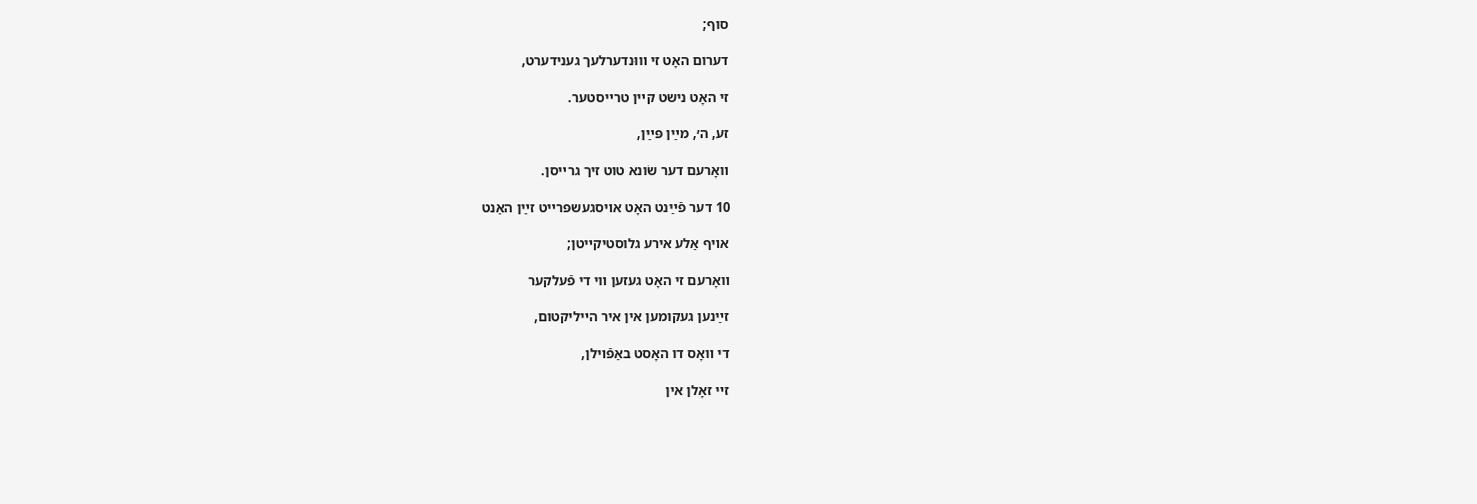סוף;

דערום האָט זי װוּנדערלעך גענידערט,

זי האָט נישט קײן טרײסטער.

זע, ה׳, מײַן פּײַן,

װאָרעם דער שׂונא טוט זיך גרײסן.

10 דער פֿײַנט האָט אױסגעשפּרײט זײַן האַנט

אױף אַלע אירע גלוסטיקײטן;

װאָרעם זי האָט געזען װי די פֿעלקער

זײַנען געקומען אין איר הײליקטום,

די װאָס דו האָסט באַפֿױלן,

זײ זאָלן אין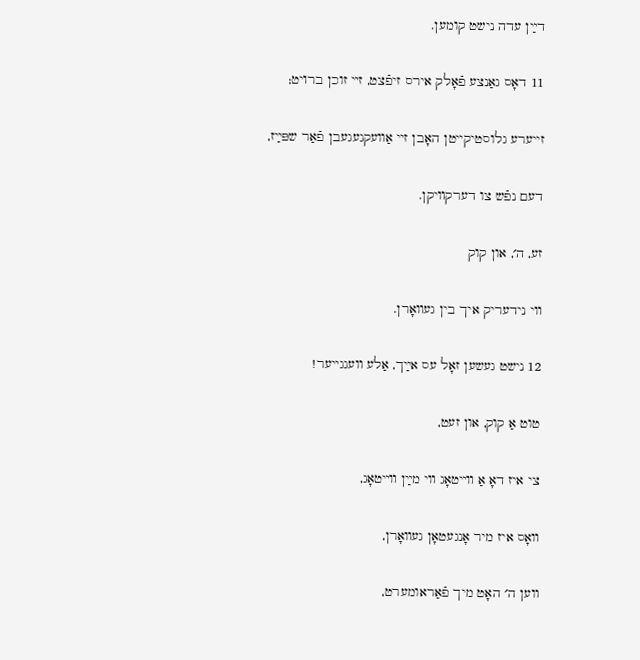דײַן עדה נישט קומען.

11 דאָס גאַנצע פֿאָלק אירס זיפֿצט, זײ זוכן ברױט;

זײערע גלוסטיקײטן האָבן זײ אַװעקגעגעבן פֿאַר שפּײַז,

דעם נפֿש צו דערקװיקן.

זע, ה׳, און קוק

װי נידעריק איך בין געװאָרן.

12 נישט געשען זאָל עס אײַך, אַלע װעגגײער!

טוט אַ קוק, און זעט,

צי איז דאָ אַ װײטאָג װי מײַן װײטאָג,

װאָס איז מיר אָנגעטאָן געװאָרן,

װען ה׳ האָט מיך פֿאַראומערט,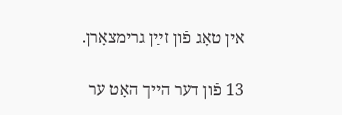אין טאָג פֿון זײַן גרימצאָרן.

13 פֿון דער הײך האָט ער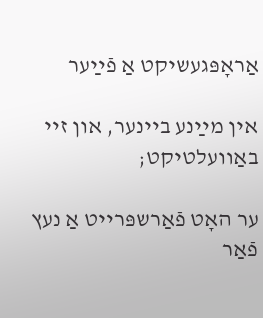אַראָפּגעשיקט אַ פֿײַער

אין מײַנע בײנער, און זײ באַװעלטיקט;

ער האָט פֿאַרשפּרײט אַ נעץ פֿאַר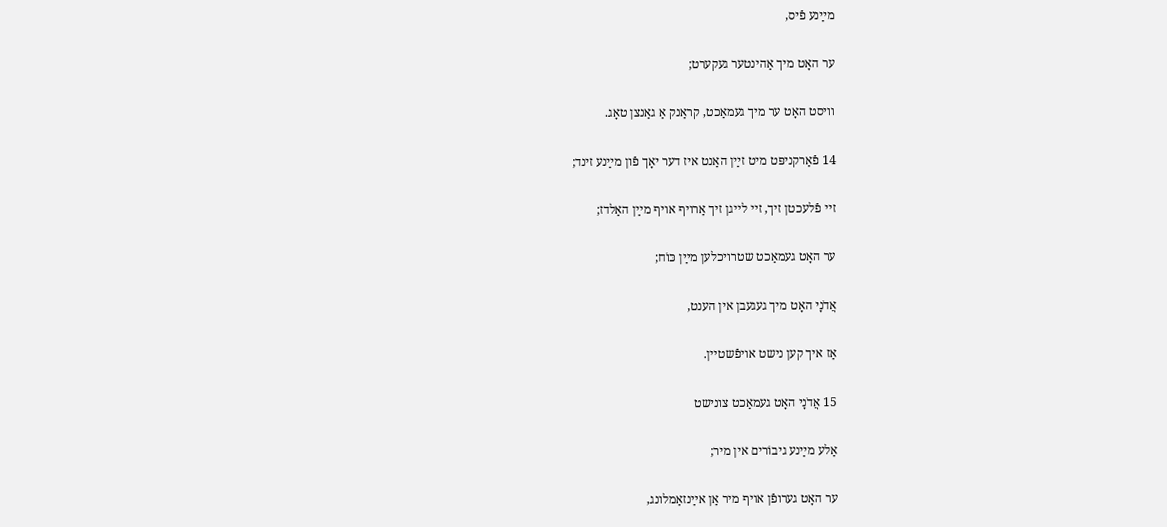מײַנע פֿיס,

ער האָט מיך אַהינטער געקערט;

װיסט האָט ער מיך געמאַכט, קראַנק אַ גאַנצן טאָג.

14 פֿאַרקניפּט מיט זײַן האַנט איז דער יאָך פֿון מײַנע זינד;

זײ פֿלעכטן זיך, זײ לײגן זיך אַרױף אױף מײַן האַלדז;

ער האָט געמאַכט שטרױכלען מײַן כּוֹח;

אֲדֹנָי האָט מיך געגעבן אין הענט,

אַז איך קען נישט אױפֿשטײן.

15 אֲדֹנָי האָט געמאַכט צונישט

אַלע מײַנע גיבוֹרים אין מיר;

ער האָט גערופֿן אױף מיר אַן אײַנזאַמלונג,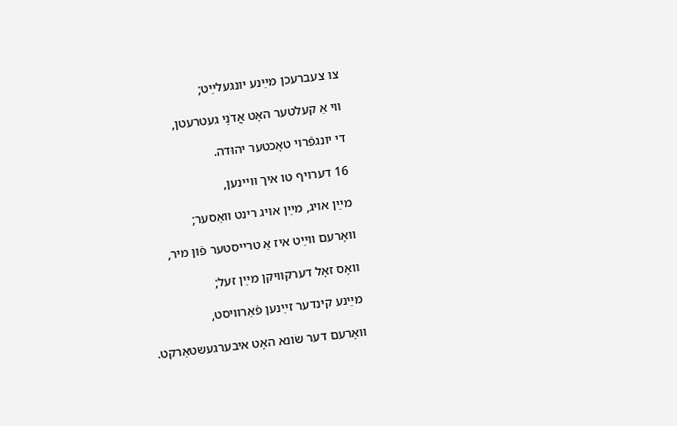צו צעברעכן מײַנע יונגעלײַט;

װי אַ קעלטער האָט אֲדֹנָי געטרעטן,

די יונגפֿרױ טאָכטער יהוּדה.

16 דערױף טו איך װײנען,

מײַן אױג, מײַן אױג רינט װאַסער;

װאָרעם װײַט איז אַ טרײסטער פֿון מיר,

װאָס זאָל דערקװיקן מײַן זעל;

מײַנע קינדער זײַנען פֿאַרװיסט,

װאָרעם דער שׂונא האָט איבערגעשטאַרקט.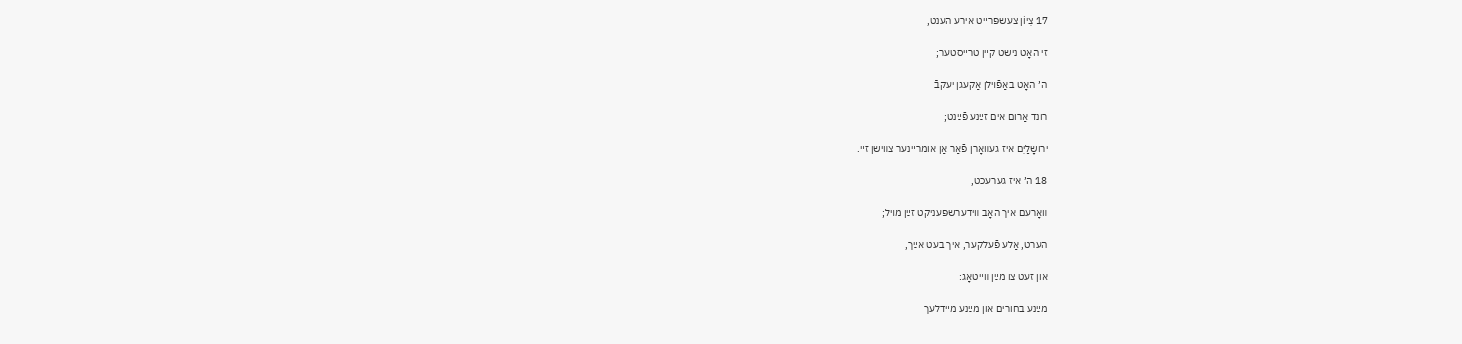17 צִיוֹן צעשפּרײט אירע הענט,

זי האָט נישט קײן טרײסטער;

ה׳ האָט באַפֿױלן אַקעגן יעקבֿ

רונד אַרום אים זײַנע פֿײַנט;

ירושָלַיִם איז געװאָרן פֿאַר אַן אומרײנער צװישן זײ.

18 ה׳ איז גערעכט,

װאָרעם איך האָב װידערשפּעניקט זײַן מױל;

הערט, אַלע פֿעלקער, איך בעט אײַך,

און זעט צו מײַן װײטאָג:

מײַנע בחורים און מײַנע מײדלעך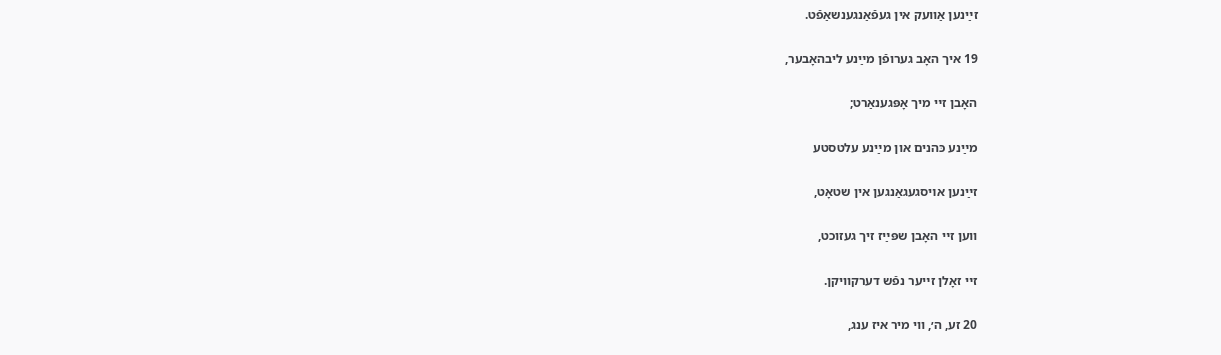זײַנען אַװעק אין געפֿאַנגענשאַפֿט.

19 איך האָב גערופֿן מײַנע ליבהאָבער,

האָבן זײ מיך אָפּגענאַרט;

מײַנע כּהנים און מײַנע עלטסטע

זײַנען אױסגעגאַנגען אין שטאָט,

װען זײ האָבן שפּײַז זיך געזוכט,

זײ זאָלן זײער נפֿש דערקװיקן.

20 זע, ה׳, װי מיר איז ענג,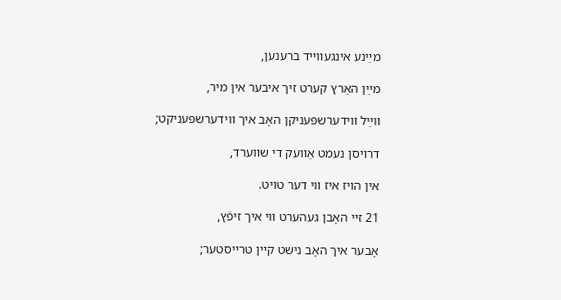מײַנע אינגעװײד ברענען,

מײַן האַרץ קערט זיך איבער אין מיר,

װײַל װידערשפּעניקן האָב איך װידערשפּעניקט;

דרױסן נעמט אַװעק די שװערד,

אין הױז איז װי דער טױט.

21 זײ האָבן געהערט װי איך זיפֿץ,

אָבער איך האָב נישט קײן טרײסטער;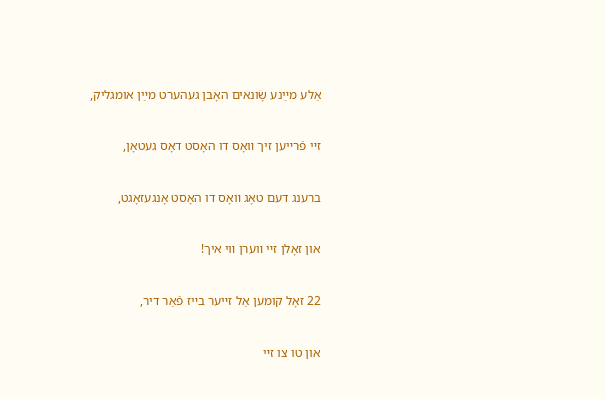אַלע מײַנע שָׂונאים האָבן געהערט מײַן אומגליק,

זײ פֿרײען זיך װאָס דו האָסט דאָס געטאָן,

ברענג דעם טאָג װאָס דו האָסט אָנגעזאָגט,

און זאָלן זײ װערן װי איך!

22 זאָל קומען אַל זײער בײז פֿאַר דיר,

און טו צו זײ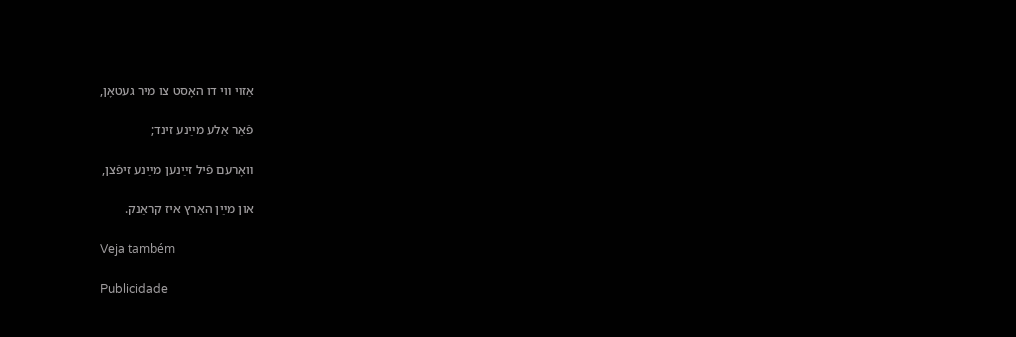אַזױ װי דו האָסט צו מיר געטאָן,

פֿאַר אַלע מײַנע זינד;

װאָרעם פֿיל זײַנען מײַנע זיפֿצן,

און מײַן האַרץ איז קראַנק.

Veja também

Publicidade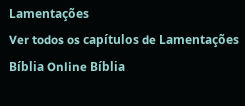Lamentações
Ver todos os capítulos de Lamentações
Bíblia Online Bíblia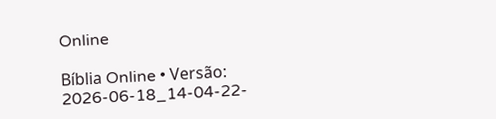Online

Bíblia Online • Versão: 2026-06-18_14-04-22-